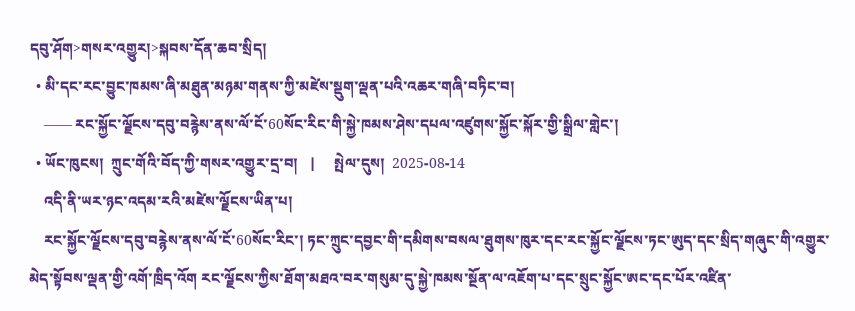དབུ་ཤོག>གསར་འགྱུར།>སྐབས་དོན་ཆབ་སྲིད།
  • མི་དང་རང་བྱུང་ཁམས་ཞི་མཐུན་མཉམ་གནས་ཀྱི་མཛེས་སྡུག་ལྡན་པའི་འཆར་གཞི་བཏིང་བ།
    —— རང་སྐྱོང་ལྗོངས་དབུ་བརྙེས་ནས་ལོ་ངོ་60སོང་རིང་གི་སྐྱེ་ཁམས་ཤེས་དཔལ་འཛུགས་སྐྱོང་སྐོར་གྱི་སྒྲིལ་གླེང་།
  • ཡོང་ཁུངས།  ཀྲུང་གོའི་བོད་ཀྱི་གསར་འགྱུར་དྲ་བ།   |     སྤེལ་དུས།  2025-08-14
    འདི་ནི་ཡར་ཉང་འདམ་རའི་མཛེས་ལྗོངས་ཡིན་པ།
    རང་སྐྱོང་ལྗོངས་དབུ་བརྙེས་ནས་ལོ་ངོ་60སོང་རིང་། ཏང་ཀྲུང་དབྱང་གི་དམིགས་བསལ་ཐུགས་ཁུར་དང་རང་སྐྱོང་ལྗོངས་ཏང་ཨུད་དང་སྲིད་གཞུང་གི་འགྱུར་མེད་སྟོབས་ལྡན་གྱི་འགོ་ཁྲིད་འོག རང་ལྗོངས་ཀྱིས་ཐོག་མཐའ་བར་གསུམ་དུ་སྐྱེ་ཁམས་སྔོན་ལ་འཇོག་པ་དང་སྲུང་སྐྱོང་ཨང་དང་པོར་འཛིན་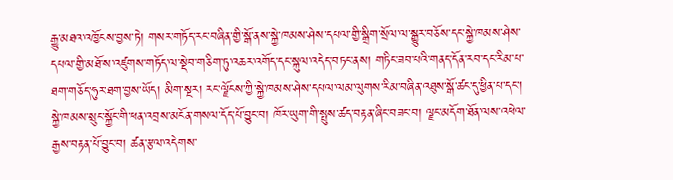རྒྱུ་མཐའ་འཁྱོངས་བྱས་ཏེ། གསར་གཏོད་རང་བཞིན་གྱི་སྒོ་ནས་སྐྱེ་ཁམས་ཤེས་དཔལ་གྱི་སྒྲིག་སྲོལ་ལ་སྒྱུར་བཅོས་དང་སྐྱེ་ཁམས་ཤེས་དཔལ་གྱི་མཐོ་ས་འཛུགས་གཏོད་ལ་སྡེབ་གཅིག་ཏུ་འཆར་འགོད་དང་སྐུལ་འདེད་བཏང་ནས། གཏིང་ཟབ་པའི་གནད་དོན་རབ་དང་རིམ་པ་ཐག་གཅོད་ཧུར་ཐག་བྱས་ཡོད། མིག་སྔར། རང་ལྗོངས་ཀྱི་སྐྱེ་ཁམས་ཤེས་དཔལ་ལམ་ལུགས་རིམ་བཞིན་འཐུས་སྒོ་ཚང་དུ་ཕྱིན་པ་དང་། སྐྱེ་ཁམས་སྲུང་སྐྱོང་གི་ཕན་འབྲས་མངོན་གསལ་དོད་པོ་བྱུང་བ། ཁོར་ཡུག་གི་སྤུས་ཚད་བརྟན་ཞིང་བཟང་བ། ལྗང་མདོག་ཐོན་ལས་འཕེལ་རྒྱས་བརྟན་པོ་བྱུང་བ། ཚན་རྩལ་འདེགས་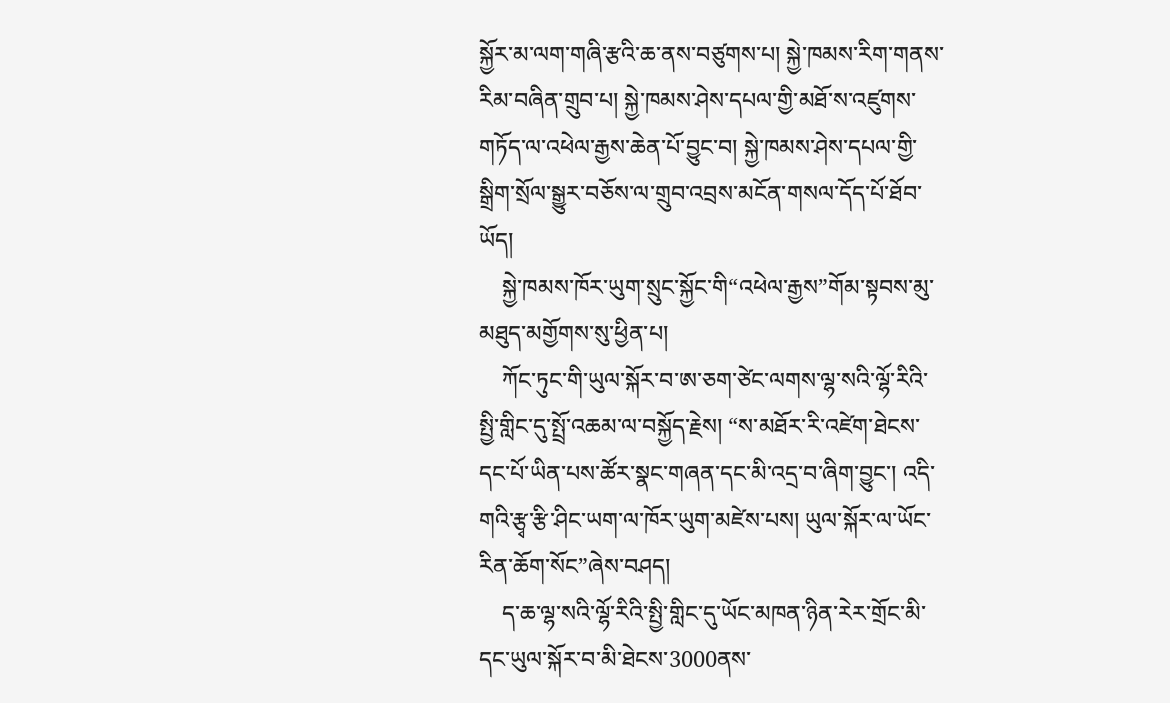སྐྱོར་མ་ལག་གཞི་རྩའི་ཆ་ནས་བཙུགས་པ། སྐྱེ་ཁམས་རིག་གནས་རིམ་བཞིན་གྲུབ་པ། སྐྱེ་ཁམས་ཤེས་དཔལ་གྱི་མཐོ་ས་འཛུགས་གཏོད་ལ་འཕེལ་རྒྱས་ཆེན་པོ་བྱུང་བ། སྐྱེ་ཁམས་ཤེས་དཔལ་གྱི་སྒྲིག་སྲོལ་སྒྱུར་བཅོས་ལ་གྲུབ་འབྲས་མངོན་གསལ་དོད་པོ་ཐོབ་ཡོད།
    སྐྱེ་ཁམས་ཁོར་ཡུག་སྲུང་སྐྱོང་གི“འཕེལ་རྒྱས”གོམ་སྟབས་མུ་མཐུད་མགྱོགས་སུ་ཕྱིན་པ།
    ཀོང་ཏུང་གི་ཡུལ་སྐོར་བ་ཨ་ཅག་ཙེང་ལགས་ལྷ་སའི་ལྷོ་རིའི་སྤྱི་གླིང་དུ་སྤྲོ་འཆམ་ལ་བསྐྱོད་རྗེས། “ས་མཐོར་རི་འཛེག་ཐེངས་དང་པོ་ཡིན་པས་ཚོར་སྣང་གཞན་དང་མི་འདྲ་བ་ཞིག་བྱུང་། འདི་གའི་རྩྭ་རྩི་ཤིང་ཡག་ལ་ཁོར་ཡུག་མཛེས་པས། ཡུལ་སྐོར་ལ་ཡོང་རིན་ཆོག་སོང”ཞེས་བཤད།
    ད་ཆ་ལྷ་སའི་ལྷོ་རིའི་སྤྱི་གླིང་དུ་ཡོང་མཁན་ཉིན་རེར་གྲོང་མི་དང་ཡུལ་སྐོར་བ་མི་ཐེངས་3000ནས་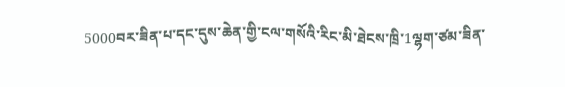5000བར་ཟིན་པ་དང་དུས་ཆེན་གྱི་ངལ་གསོའི་རིང་མི་ཐེངས་ཁྲི་1ལྷག་ཙམ་ཟིན་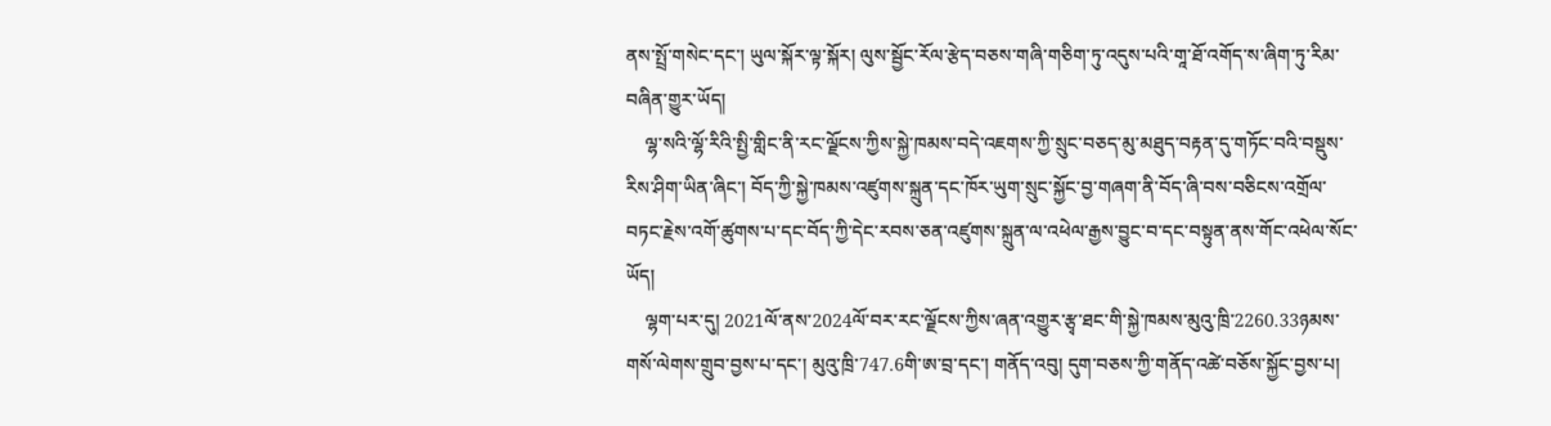ནས་སྤྲོ་གསེང་དང་། ཡུལ་སྐོར་ལྟ་སྐོར། ལུས་སྦྱོང་རོལ་རྩེད་བཅས་གཞི་གཅིག་ཏུ་འདུས་པའི་གཱ་ཐོ་འགོད་ས་ཞིག་ཏུ་རིམ་བཞིན་གྱུར་ཡོད།
    ལྷ་སའི་ལྷོ་རིའི་སྤྱི་གླིང་ནི་རང་ལྗོངས་ཀྱིས་སྐྱེ་ཁམས་བདེ་འཇགས་ཀྱི་སྲུང་བཅད་མུ་མཐུད་བརྟན་དུ་གཏོང་བའི་བསྡུས་རིས་ཤིག་ཡིན་ཞིང་། བོད་ཀྱི་སྐྱེ་ཁམས་འཛུགས་སྐྲུན་དང་ཁོར་ཡུག་སྲུང་སྐྱོང་བྱ་གཞག་ནི་བོད་ཞི་བས་བཅིངས་འགྲོལ་བཏང་རྗེས་འགོ་ཚུགས་པ་དང་བོད་ཀྱི་དེང་རབས་ཅན་འཛུགས་སྐྲུན་ལ་འཕེལ་རྒྱས་བྱུང་བ་དང་བསྟུན་ནས་གོང་འཕེལ་སོང་ཡོད།
    ལྷག་པར་དུ། 2021ལོ་ནས་2024ལོ་བར་རང་ལྗོངས་ཀྱིས་ཞན་འགྱུར་རྩྭ་ཐང་གི་སྐྱེ་ཁམས་མུའུ་ཁྲི་2260.33ཉམས་གསོ་ལེགས་གྲུབ་བྱས་པ་དང་། མུའུ་ཁྲི་747.6གི་ཨ་བྲ་དང་། གནོད་འབུ། དུག་བཅས་ཀྱི་གནོད་འཚེ་བཅོས་སྐྱོང་བྱས་པ།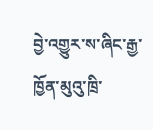བྱེ་འགྱུར་ས་ཞིང་རྒྱ་ཁྱོན་མུའུ་ཁྲི་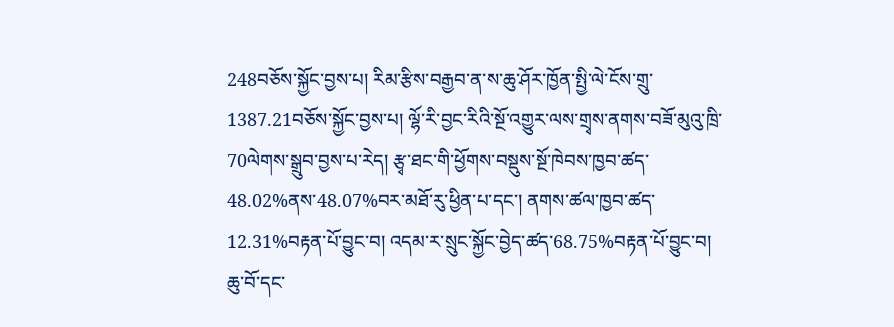248བཅོས་སྐྱོང་བྱས་པ། རིམ་རྩིས་བརྒྱབ་ན་ས་ཆུ་ཤོར་ཁྱོན་སྤྱི་ལེ་ངོས་གྲུ་1387.21བཅོས་སྐྱོང་བྱས་པ། ལྷོ་རི་བྱང་རིའི་སྔོ་འགྱུར་ལས་གྲྭས་ནགས་བཟོ་མུའུ་ཁྲི་70ལེགས་སྒྲུབ་བྱས་པ་རེད། རྩྭ་ཐང་གི་ཕྱོགས་བསྡུས་སྔོ་ཁེབས་ཁྱབ་ཚད་48.02%ནས་48.07%བར་མཐོ་རུ་ཕྱིན་པ་དང་། ནགས་ཚལ་ཁྱབ་ཚད་12.31%བརྟན་པོ་བྱུང་བ། འདམ་ར་སྲུང་སྐྱོང་བྱེད་ཚད་68.75%བརྟན་པོ་བྱུང་བ། ཆུ་བོ་དང་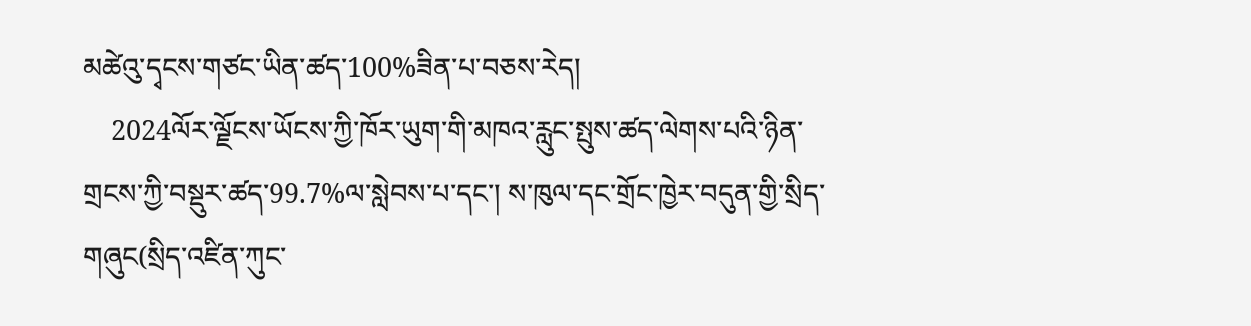མཚེའུ་དྭངས་གཙང་ཡིན་ཚད་100%ཟིན་པ་བཅས་རེད།
    2024ལོར་ལྗོངས་ཡོངས་ཀྱི་ཁོར་ཡུག་གི་མཁའ་རླུང་སྤུས་ཚད་ལེགས་པའི་ཉིན་གྲངས་ཀྱི་བསྡུར་ཚད་99.7%ལ་སླེབས་པ་དང་། ས་ཁུལ་དང་གྲོང་ཁྱེར་བདུན་གྱི་སྲིད་གཞུང(སྲིད་འཛིན་ཀུང་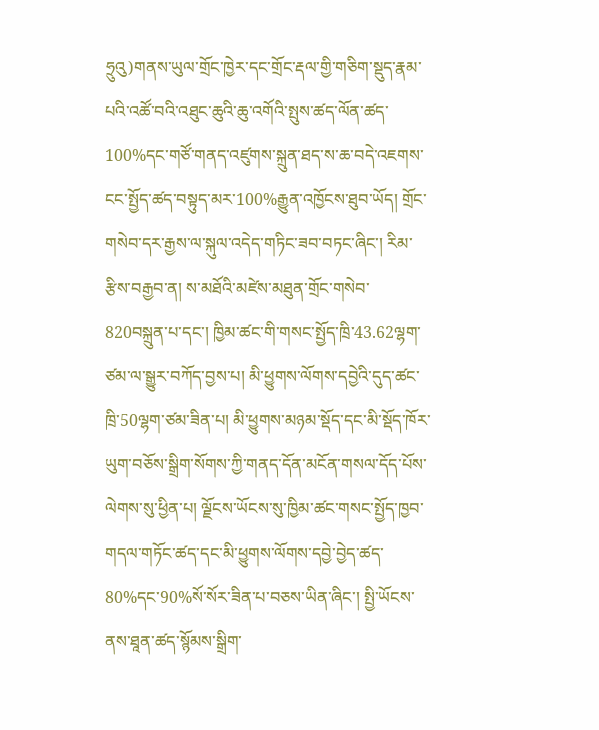ཧྲུའུ)གནས་ཡུལ་གྲོང་ཁྱེར་དང་གྲོང་རྡལ་གྱི་གཅིག་སྡུད་རྣམ་པའི་འཚོ་བའི་འཐུང་ཆུའི་ཆུ་འགོའི་སྤུས་ཚད་ལོན་ཚད་100%དང་གཙོ་གནད་འཛུགས་སྐྲུན་ཐད་ས་ཆ་བདེ་འཇགས་ངང་སྤྱོད་ཚད་བསྟུད་མར་100%རྒྱུན་འཁྱོངས་ཐུབ་ཡོད། གྲོང་གསེབ་དར་རྒྱས་ལ་སྐུལ་འདེད་གཏིང་ཟབ་བཏང་ཞིང་། རིམ་རྩིས་བརྒྱབ་ན། ས་མཐོའི་མཛེས་མཐུན་གྲོང་གསེབ་820བསྐྲུན་པ་དང་། ཁྱིམ་ཚང་གི་གསང་སྤྱོད་ཁྲི་43.62ལྷག་ཙམ་ལ་སྒྱུར་བཀོད་བྱས་པ། མི་ཕྱུགས་ལོགས་དབྱེའི་དུད་ཚང་ཁྲི་50ལྷག་ཙམ་ཟིན་པ། མི་ཕྱུགས་མཉམ་སྡོད་དང་མི་སྡོད་ཁོར་ཡུག་བཅོས་སྒྲིག་སོགས་ཀྱི་གནད་དོན་མངོན་གསལ་དོད་པོས་ལེགས་སུ་ཕྱིན་པ། ལྗོངས་ཡོངས་སུ་ཁྱིམ་ཚང་གསང་སྤྱོད་ཁྱབ་གདལ་གཏོང་ཚད་དང་མི་ཕྱུགས་ལོགས་དབྱེ་བྱེད་ཚད་80%དང་90%སོ་སོར་ཟིན་པ་བཅས་ཡིན་ཞིང་། སྤྱི་ཡོངས་ནས་ཐཱན་ཚད་སྙོམས་སྒྲིག་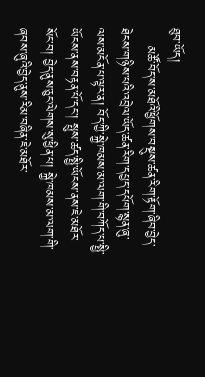ཐུབ་ཡོད།
    མཚོ་བོད་ས་མཐོའི་ཕྱོགས་བསྡུས་ཚན་རིག་རྟོག་ཞིབ་བྱེད་ཐེངས་གཉིས་པའི་འབྲེལ་ཡོད་ཚན་རིག་དཔྱད་དཔོག་སྙན་ཞུ་ལས་མངོན་པ་ལྟར་ན། བོད་ཀྱི་སྐྱེ་ཁམས་མ་ལག་གི་བཀོད་པ་སྤྱི་ཡོངས་ནས་བརྟན་པོ་དང་། སྤུས་ཚད་སྤྱི་ཡོངས་ནས་ཇེ་མཐོར་སོང་བ། བྱེད་ནུས་ཅུང་ལེགས་སུ་ཕྱིན་པ། སྐྱེ་ཁམས་མ་ལག་གི་ཞབས་ཞུའི་བྱེད་ནུས་རིམ་བཞིན་ཇེ་མཐོར་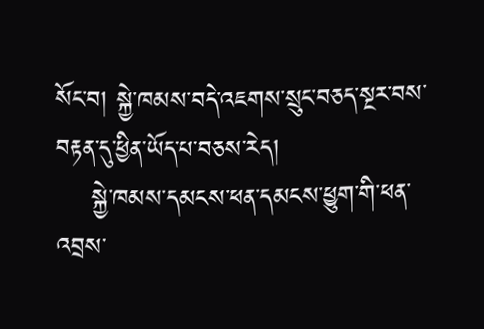སོང་བ། སྐྱེ་ཁམས་བདེ་འཇགས་སྲུང་བཅད་སྔར་བས་བརྟན་དུ་ཕྱིན་ཡོད་པ་བཅས་རེད།
    སྐྱེ་ཁམས་དམངས་ཕན་དམངས་ཕྱུག་གི་ཕན་འབྲས་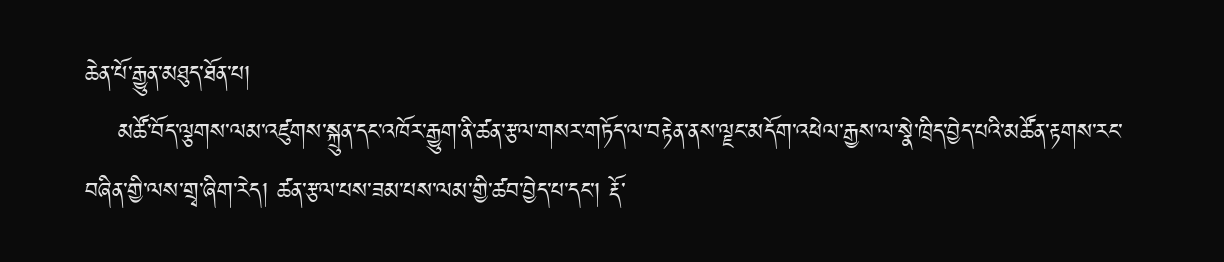ཆེན་པོ་རྒྱུན་མཐུད་ཐོན་པ།
    མཚོ་བོད་ལྕགས་ལམ་འཛུགས་སྐྲུན་དང་འཁོར་རྒྱུག་ནི་ཚན་རྩལ་གསར་གཏོད་ལ་བརྟེན་ནས་ལྗང་མདོག་འཕེལ་རྒྱས་ལ་སྣེ་ཁྲིད་བྱེད་པའི་མཚོན་རྟགས་རང་བཞིན་གྱི་ལས་གྲྭ་ཞིག་རེད། ཚན་རྩལ་པས་ཟམ་པས་ལམ་གྱི་ཚབ་བྱེད་པ་དང་། རྡོ་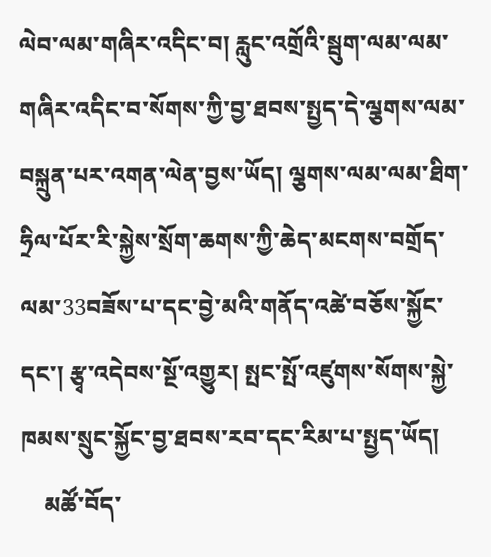ལེབ་ལམ་གཞིར་འདིང་བ། རླུང་འགྲོའི་སྦུག་ལམ་ལམ་གཞིར་འདིང་བ་སོགས་ཀྱི་བྱ་ཐབས་སྤྱད་དེ་ལྕགས་ལམ་བསྐྲུན་པར་འགན་ལེན་བྱས་ཡོད། ལྕགས་ལམ་ལམ་ཐིག་ཧྲིལ་པོར་རི་སྐྱེས་སྲོག་ཆགས་ཀྱི་ཆེད་མངགས་བགྲོད་ལམ་33བཟོས་པ་དང་བྱེ་མའི་གནོད་འཚེ་བཅོས་སྐྱོང་དང་། རྩྭ་འདེབས་སྔོ་འགྱུར། སྤང་སྤོ་འཛུགས་སོགས་སྐྱེ་ཁམས་སྲུང་སྐྱོང་བྱ་ཐབས་རབ་དང་རིམ་པ་སྤྱད་ཡོད།
    མཚོ་བོད་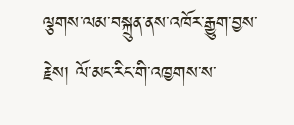ལྕགས་ལམ་བསྐྲུན་ནས་འཁོར་རྒྱུག་བྱས་རྗེས། ལོ་མང་རིང་གི་འཁྱགས་ས་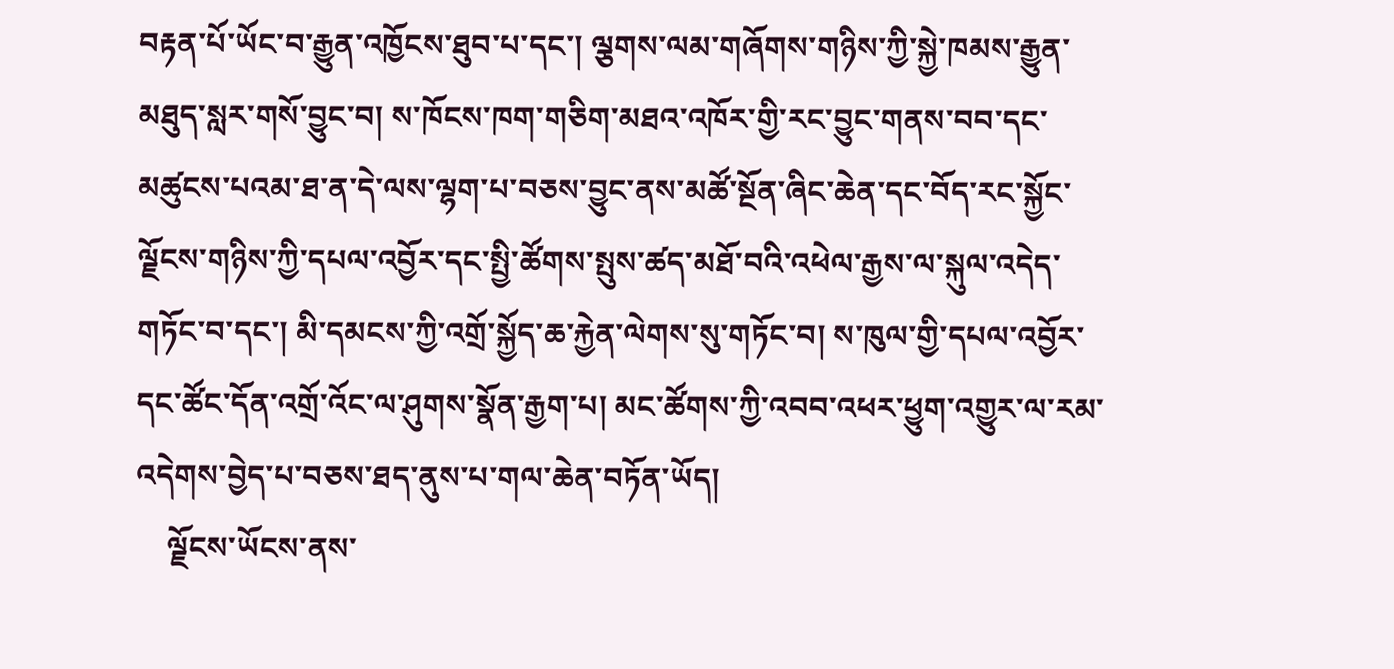བརྟན་པོ་ཡོང་བ་རྒྱུན་འཁྱོངས་ཐུབ་པ་དང་། ལྕགས་ལམ་གཞོགས་གཉིས་ཀྱི་སྐྱེ་ཁམས་རྒྱུན་མཐུད་སླར་གསོ་བྱུང་བ། ས་ཁོངས་ཁག་གཅིག་མཐའ་འཁོར་གྱི་རང་བྱུང་གནས་བབ་དང་མཚུངས་པའམ་ཐ་ན་དེ་ལས་ལྷག་པ་བཅས་བྱུང་ནས་མཚོ་སྔོན་ཞིང་ཆེན་དང་བོད་རང་སྐྱོང་ལྗོངས་གཉིས་ཀྱི་དཔལ་འབྱོར་དང་སྤྱི་ཚོགས་སྤུས་ཚད་མཐོ་བའི་འཕེལ་རྒྱས་ལ་སྐུལ་འདེད་གཏོང་བ་དང་། མི་དམངས་ཀྱི་འགྲོ་སྐྱོད་ཆ་རྐྱེན་ལེགས་སུ་གཏོང་བ། ས་ཁུལ་གྱི་དཔལ་འབྱོར་དང་ཚོང་དོན་འགྲོ་འོང་ལ་ཤུགས་སྣོན་རྒྱག་པ། མང་ཚོགས་ཀྱི་འབབ་འཕར་ཕྱུག་འགྱུར་ལ་རམ་འདེགས་བྱེད་པ་བཅས་ཐད་ནུས་པ་གལ་ཆེན་བཏོན་ཡོད།
    ལྗོངས་ཡོངས་ནས་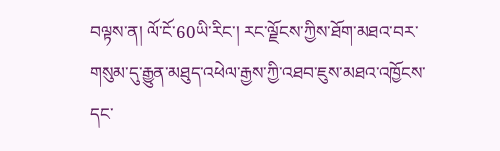བལྟས་ན། ལོ་ངོ་60ཡི་རིང་། རང་ལྗོངས་ཀྱིས་ཐོག་མཐའ་བར་གསུམ་དུ་རྒྱུན་མཐུད་འཕེལ་རྒྱས་ཀྱི་འཐབ་ཇུས་མཐའ་འཁྱོངས་དང་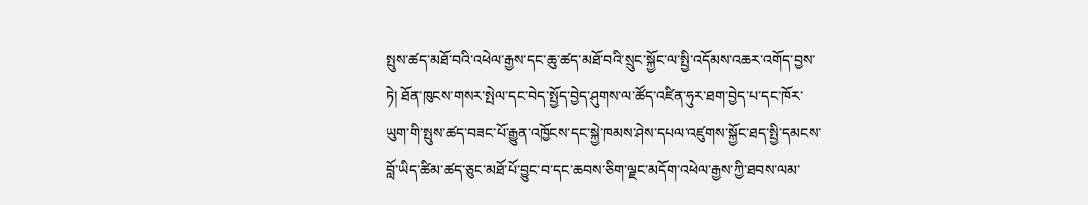སྤུས་ཚད་མཐོ་བའི་འཕེལ་རྒྱས་དང་ཆུ་ཚད་མཐོ་བའི་སྲུང་སྐྱོང་ལ་སྤྱི་འདོམས་འཆར་འགོད་བྱས་ཏེ། ཐོན་ཁུངས་གསར་སྤེལ་དང་བེད་སྤྱོད་བྱེད་ཤུགས་ལ་ཚོད་འཛིན་ཧུར་ཐག་བྱེད་པ་དང་ཁོར་ཡུག་གི་སྤུས་ཚད་བཟང་པོ་རྒྱུན་འཁྱོངས་དང་སྐྱེ་ཁམས་ཤེས་དཔལ་འཛུགས་སྐྱོང་ཐད་སྤྱི་དམངས་བློ་ཡིད་ཚིམ་ཚད་ཅུང་མཐོ་པོ་བྱུང་བ་དང་ཆབས་ཅིག་ལྗང་མདོག་འཕེལ་རྒྱས་ཀྱི་ཐབས་ལམ་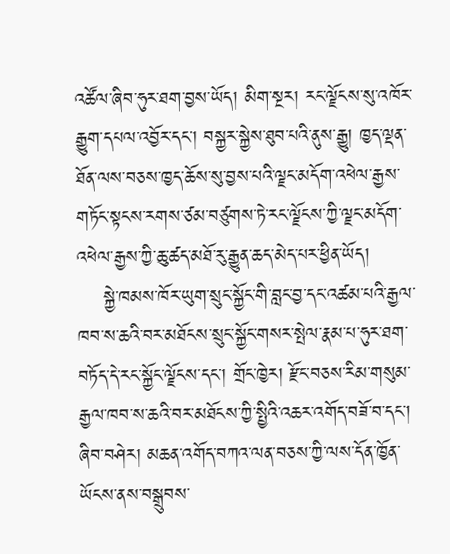འཚོལ་ཞིབ་ཧུར་ཐག་བྱས་ཡོད། མིག་སྔར། རང་ལྗོངས་སུ་འཁོར་རྒྱུག་དཔལ་འབྱོར་དང་། བསྐྱར་སྐྱེས་ཐུབ་པའི་ནུས་རྒྱུ། ཁྱད་ལྡན་ཐོན་ལས་བཅས་ཁྱད་ཆོས་སུ་བྱས་པའི་ལྗང་མདོག་འཕེལ་རྒྱས་གཏོང་སྟངས་རགས་ཙམ་བཙུགས་ཏེ་རང་ལྗོངས་ཀྱི་ལྗང་མདོག་འཕེལ་རྒྱས་ཀྱི་ཆུ་ཚད་མཐོ་རུ་རྒྱུན་ཆད་མེད་པར་ཕྱིན་ཡོད།
    སྐྱེ་ཁམས་ཁོར་ཡུག་སྲུང་སྐྱོང་གི་བླང་བྱ་དང་འཚམ་པའི་རྒྱལ་ཁབ་ས་ཆའི་བར་མཐོངས་སྲུང་སྐྱོང་གསར་སྤེལ་རྣམ་པ་ཧུར་ཐག་བཏོད་དེ་རང་སྐྱོང་ལྗོངས་དང་། གྲོང་ཁྱེར། རྫོང་བཅས་རིམ་གསུམ་རྒྱལ་ཁབ་ས་ཆའི་བར་མཐོངས་ཀྱི་སྤྱིའི་འཆར་འགོད་བཟོ་བ་དང་། ཞིབ་བཤེར། མཆན་འགོད་བཀའ་ལན་བཅས་ཀྱི་ལས་དོན་ཁྱོན་ཡོངས་ནས་བསྒྲུབས་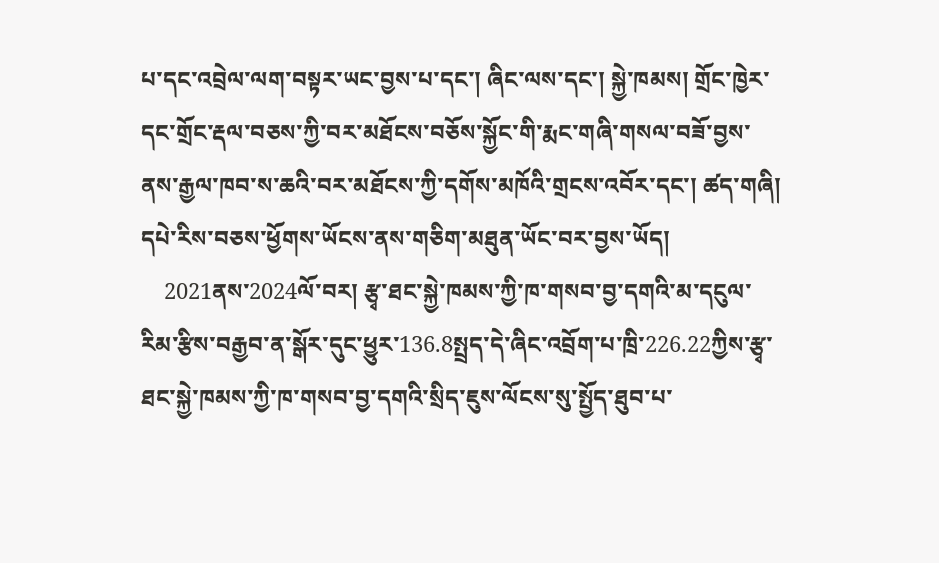པ་དང་འབྲེལ་ལག་བསྟར་ཡང་བྱས་པ་དང་། ཞིང་ལས་དང་། སྐྱེ་ཁམས། གྲོང་ཁྱེར་དང་གྲོང་རྡལ་བཅས་ཀྱི་བར་མཐོངས་བཅོས་སྐྱོང་གི་རྨང་གཞི་གསལ་བཟོ་བྱས་ནས་རྒྱལ་ཁབ་ས་ཆའི་བར་མཐོངས་ཀྱི་དགོས་མཁོའི་གྲངས་འབོར་དང་། ཚད་གཞི། དཔེ་རིས་བཅས་ཕྱོགས་ཡོངས་ནས་གཅིག་མཐུན་ཡོང་བར་བྱས་ཡོད།
    2021ནས་2024ལོ་བར། རྩྭ་ཐང་སྐྱེ་ཁམས་ཀྱི་ཁ་གསབ་བྱ་དགའི་མ་དངུལ་རིམ་རྩིས་བརྒྱབ་ན་སྒོར་དུང་ཕྱུར་136.8སྤྲད་དེ་ཞིང་འབྲོག་པ་ཁྲི་226.22ཀྱིས་རྩྭ་ཐང་སྐྱེ་ཁམས་ཀྱི་ཁ་གསབ་བྱ་དགའི་སྲིད་ཇུས་ལོངས་སུ་སྤྱོད་ཐུབ་པ་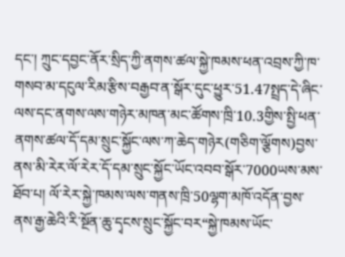དང་། ཀྲུང་དབྱང་ནོར་སྲིད་ཀྱི་ནགས་ཚལ་སྐྱེ་ཁམས་ཕན་འབྲས་ཀྱི་ཁ་གསབ་མ་དངུལ་རིམ་རྩིས་བརྒྱབ་ན་སྒོར་དུང་ཕྱུར་51.47སྤྲད་དེ་ཞིང་ལས་དང་ནགས་ལས་གཉེར་མཁན་མང་ཚོགས་ཁྲི་10.3གྱིས་སྤྱི་ཕན་ནགས་ཚལ་དོ་དམ་སྲུང་སྐྱོང་ལས་ཀ་ཆེད་གཉེར(གཅིག་ལྕོགས)བྱས་ནས་མི་རེར་ལོ་རེར་དོ་དམ་སྲུང་སྐྱོང་ཡོང་འབབ་སྒོར་7000ཡས་མས་ཐོབ་པ། ལོ་རེར་སྐྱེ་ཁམས་ལས་གནས་ཁྲི་50ལྷག་མཁོ་འདོན་བྱས་ནས་རྒྱ་ཆེའི་རི་སྔོན་ཆུ་དྭངས་སྲུང་སྐྱོང་བར“སྐྱེ་ཁམས་ཡོང་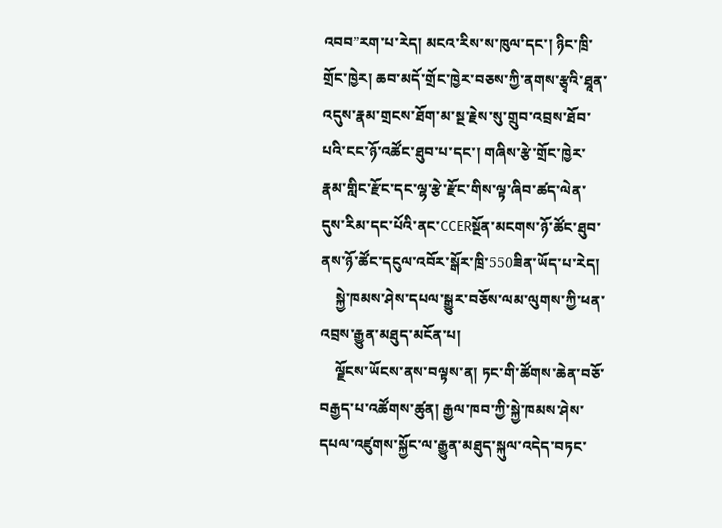འབབ”རག་པ་རེད། མངའ་རིས་ས་ཁུལ་དང་། ཉིང་ཁྲི་གྲོང་ཁྱེར། ཆབ་མདོ་གྲོང་ཁྱེར་བཅས་ཀྱི་ནགས་རྩྭའི་ཐཱན་འདུས་རྣམ་གྲངས་ཐོག་མ་སྔ་རྗེས་སུ་གྲུབ་འབྲས་ཐོབ་པའི་ངང་ཉོ་འཚོང་ཐུབ་པ་དང་། གཞིས་རྩེ་གྲོང་ཁྱེར་རྣམ་གླིང་རྫོང་དང་ལྷ་རྩེ་རྫོང་གིས་ལྟ་ཞིབ་ཚད་ལེན་དུས་རིམ་དང་པོའི་ནང་CCERསྔོན་མངགས་ཉོ་ཚོང་ཐུབ་ནས་ཉོ་ཚོང་དངུལ་འབོར་སྒོར་ཁྲི་550ཟིན་ཡོད་པ་རེད།
    སྐྱེ་ཁམས་ཤེས་དཔལ་སྒྱུར་བཅོས་ལམ་ལུགས་ཀྱི་ཕན་འབྲས་རྒྱུན་མཐུད་མངོན་པ།
    ལྗོངས་ཡོངས་ནས་བལྟས་ན། ཏང་གི་ཚོགས་ཆེན་བཅོ་བརྒྱད་པ་འཚོགས་ཚུན། རྒྱལ་ཁབ་ཀྱི་སྐྱེ་ཁམས་ཤེས་དཔལ་འཛུགས་སྐྱོང་ལ་རྒྱུན་མཐུད་སྐུལ་འདེད་བཏང་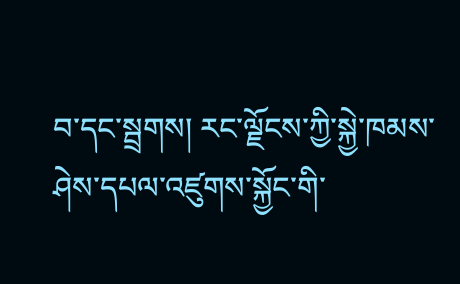བ་དང་སྦྲགས། རང་ལྗོངས་ཀྱི་སྐྱེ་ཁམས་ཤེས་དཔལ་འཛུགས་སྐྱོང་གི་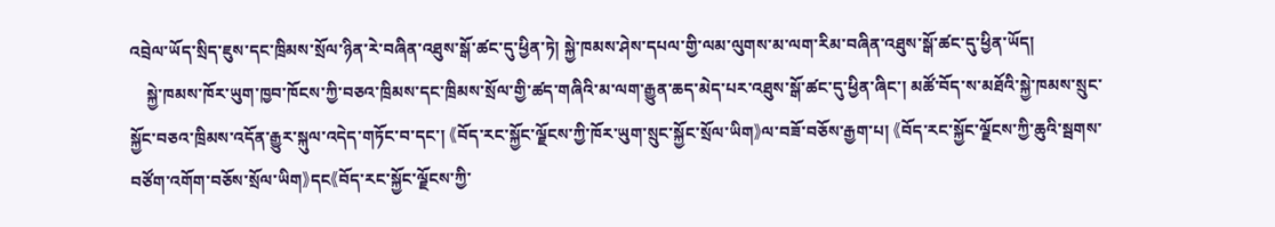འབྲེལ་ཡོད་སྲིད་ཇུས་དང་ཁྲིམས་སྲོལ་ཉིན་རེ་བཞིན་འཐུས་སྒོ་ཚང་དུ་ཕྱིན་ཏེ། སྐྱེ་ཁམས་ཤེས་དཔལ་གྱི་ལམ་ལུགས་མ་ལག་རིམ་བཞིན་འཐུས་སྒོ་ཚང་དུ་ཕྱིན་ཡོད།
    སྐྱེ་ཁམས་ཁོར་ཡུག་ཁྱབ་ཁོངས་ཀྱི་བཅའ་ཁྲིམས་དང་ཁྲིམས་སྲོལ་གྱི་ཚད་གཞིའི་མ་ལག་རྒྱུན་ཆད་མེད་པར་འཐུས་སྒོ་ཚང་དུ་ཕྱིན་ཞིང་། མཚོ་བོད་ས་མཐོའི་སྐྱེ་ཁམས་སྲུང་སྐྱོང་བཅའ་ཁྲིམས་འདོན་རྒྱུར་སྐུལ་འདེད་གཏོང་བ་དང་། 《བོད་རང་སྐྱོང་ལྗོངས་ཀྱི་ཁོར་ཡུག་སྲུང་སྐྱོང་སྲོལ་ཡིག》ལ་བཟོ་བཅོས་རྒྱག་པ། 《བོད་རང་སྐྱོང་ལྗོངས་ཀྱི་ཆུའི་སྦགས་བཙོག་འགོག་བཅོས་སྲོལ་ཡིག》དང《བོད་རང་སྐྱོང་ལྗོངས་ཀྱི་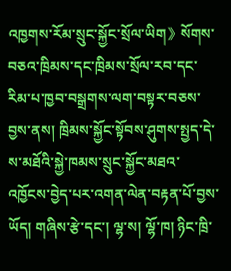འཁྱགས་རོམ་སྲུང་སྐྱོང་སྲོལ་ཡིག》སོགས་བཅའ་ཁྲིམས་དང་ཁྲིམས་སྲོལ་རབ་དང་རིམ་པ་ཁྱབ་བསྒྲགས་ལག་བསྟར་བཅས་བྱས་ནས། ཁྲིམས་སྐྱོང་སྟོབས་ཤུགས་སྤྱད་དེ་ས་མཐོའི་སྐྱེ་ཁམས་སྲུང་སྐྱོང་མཐའ་འཁྱོངས་བྱེད་པར་འགན་ལེན་བརྟན་པོ་བྱས་ཡོད། གཞིས་རྩེ་དང་། ལྷ་ས། ལྷོ་ཁ། ཉིང་ཁྲི་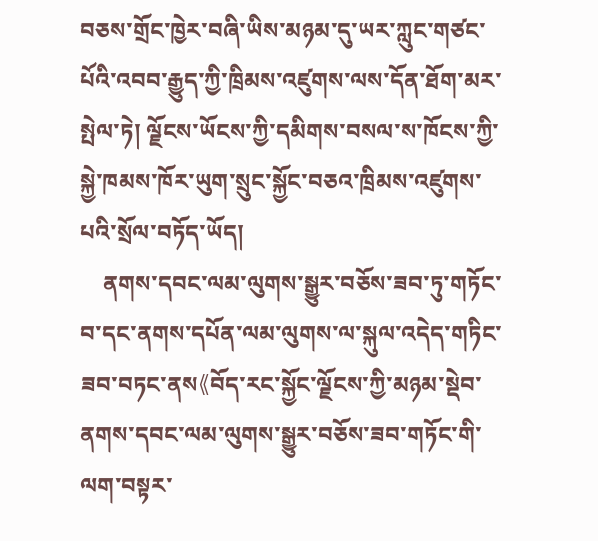བཅས་གྲོང་ཁྱེར་བཞི་ཡིས་མཉམ་དུ་ཡར་ཀླུང་གཙང་པོའི་འབབ་རྒྱུད་ཀྱི་ཁྲིམས་འཛུགས་ལས་དོན་ཐོག་མར་སྤེལ་ཏེ། ལྗོངས་ཡོངས་ཀྱི་དམིགས་བསལ་ས་ཁོངས་ཀྱི་སྐྱེ་ཁམས་ཁོར་ཡུག་སྲུང་སྐྱོང་བཅའ་ཁྲིམས་འཛུགས་པའི་སྲོལ་བཏོད་ཡོད།
    ནགས་དབང་ལམ་ལུགས་སྒྱུར་བཅོས་ཟབ་ཏུ་གཏོང་བ་དང་ནགས་དཔོན་ལམ་ལུགས་ལ་སྐུལ་འདེད་གཏིང་ཟབ་བཏང་ནས《བོད་རང་སྐྱོང་ལྗོངས་ཀྱི་མཉམ་སྡེབ་ནགས་དབང་ལམ་ལུགས་སྒྱུར་བཅོས་ཟབ་གཏོང་གི་ལག་བསྟར་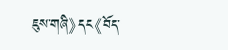ཇུས་གཞི》དང《བོད་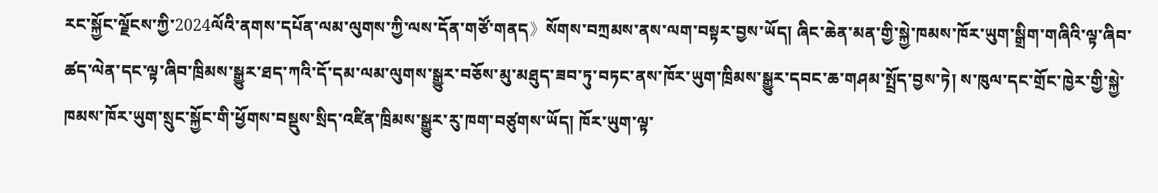རང་སྐྱོང་ལྗོངས་ཀྱི་2024ལོའི་ནགས་དཔོན་ལམ་ལུགས་ཀྱི་ལས་དོན་གཙོ་གནད》སོགས་བཀྲམས་ནས་ལག་བསྟར་བྱས་ཡོད། ཞིང་ཆེན་མན་གྱི་སྐྱེ་ཁམས་ཁོར་ཡུག་སྒྲིག་གཞིའི་ལྟ་ཞིབ་ཚད་ལེན་དང་ལྟ་ཞིབ་ཁྲིམས་སྒྱུར་ཐད་ཀའི་དོ་དམ་ལམ་ལུགས་སྒྱུར་བཅོས་མུ་མཐུད་ཟབ་ཏུ་བཏང་ནས་ཁོར་ཡུག་ཁྲིམས་སྒྱུར་དབང་ཆ་གཤམ་སྤྲོད་བྱས་ཏེ། ས་ཁུལ་དང་གྲོང་ཁྱེར་གྱི་སྐྱེ་ཁམས་ཁོར་ཡུག་སྲུང་སྐྱོང་གི་ཕྱོགས་བསྡུས་སྲིད་འཛིན་ཁྲིམས་སྒྱུར་རུ་ཁག་བཙུགས་ཡོད། ཁོར་ཡུག་ལྟ་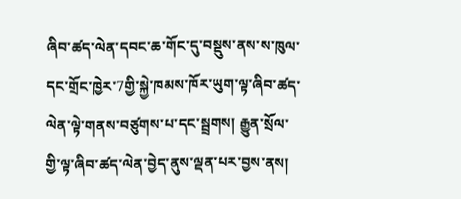ཞིབ་ཚད་ལེན་དབང་ཆ་གོང་དུ་བསྡུས་ནས་ས་ཁུལ་དང་གྲོང་ཁྱེར་7གྱི་སྐྱེ་ཁམས་ཁོར་ཡུག་ལྟ་ཞིབ་ཚད་ལེན་ལྟེ་གནས་བཙུགས་པ་དང་སྦྲགས། རྒྱུན་སྲོལ་གྱི་ལྟ་ཞིབ་ཚད་ལེན་བྱེད་ནུས་ལྡན་པར་བྱས་ནས།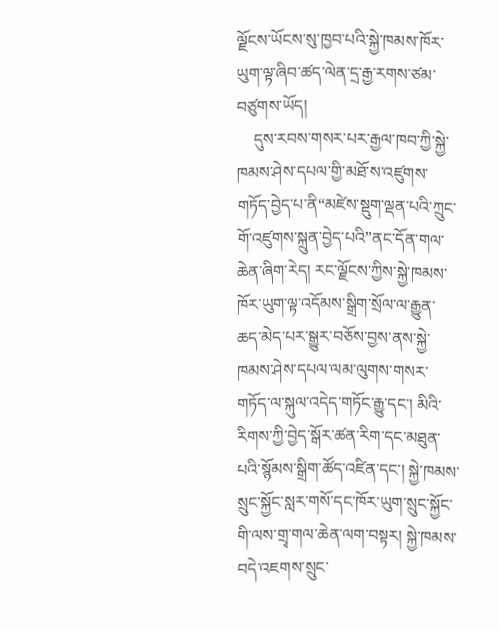ལྗོངས་ཡོངས་སུ་ཁྱབ་པའི་སྐྱེ་ཁམས་ཁོར་ཡུག་ལྟ་ཞིབ་ཚད་ལེན་དྲ་རྒྱ་རགས་ཙམ་བཙུགས་ཡོད།
    དུས་རབས་གསར་པར་རྒྱལ་ཁབ་ཀྱི་སྐྱེ་ཁམས་ཤེས་དཔལ་གྱི་མཐོ་ས་འཛུགས་གཏོད་བྱེད་པ་ནི“མཛེས་སྡུག་ལྡན་པའི་ཀྲུང་གོ་འཛུགས་སྐྲུན་བྱེད་པའི”ནང་དོན་གལ་ཆེན་ཞིག་རེད། རང་ལྗོངས་ཀྱིས་སྐྱེ་ཁམས་ཁོར་ཡུག་ལྟ་འདོམས་སྒྲིག་སྲོལ་ལ་རྒྱུན་ཆད་མེད་པར་སྒྱུར་བཅོས་བྱས་ནས་སྐྱེ་ཁམས་ཤེས་དཔལ་ལམ་ལུགས་གསར་གཏོད་ལ་སྐུལ་འདེད་གཏོང་རྒྱུ་དང་། མིའི་རིགས་ཀྱི་བྱེད་སྒོར་ཚན་རིག་དང་མཐུན་པའི་སྙོམས་སྒྲིག་ཚོད་འཛིན་དང་། སྐྱེ་ཁམས་སྲུང་སྐྱོང་སླར་གསོ་དང་ཁོར་ཡུག་སྲུང་སྐྱོང་གི་ལས་གྲྭ་གལ་ཆེན་ལག་བསྟར། སྐྱེ་ཁམས་བདེ་འཇགས་སྲུང་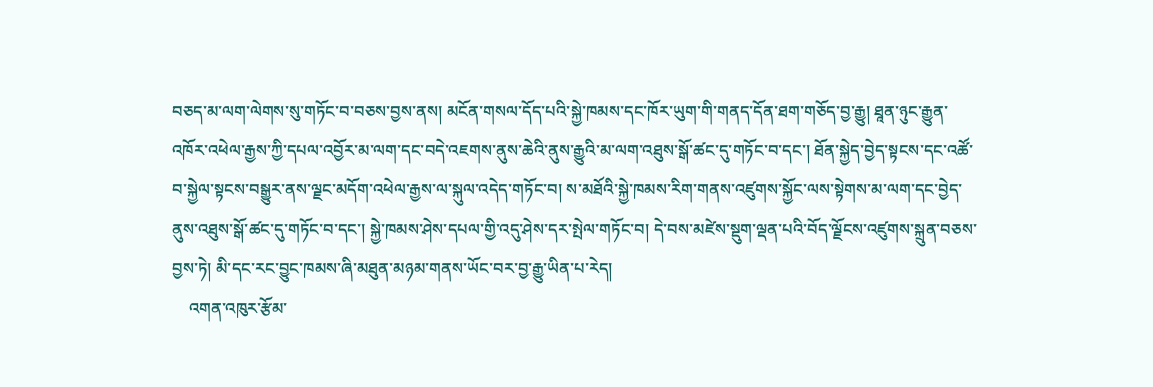བཅད་མ་ལག་ལེགས་སུ་གཏོང་བ་བཅས་བྱས་ནས། མངོན་གསལ་དོད་པའི་སྐྱེ་ཁམས་དང་ཁོར་ཡུག་གི་གནད་དོན་ཐག་གཅོད་བྱ་རྒྱུ། ཐཱན་ཉུང་རྒྱུན་འཁོར་འཕེལ་རྒྱས་ཀྱི་དཔལ་འབྱོར་མ་ལག་དང་བདེ་འཇགས་ནུས་ཆེའི་ནུས་རྒྱུའི་མ་ལག་འཐུས་སྒོ་ཚང་དུ་གཏོང་བ་དང་། ཐོན་སྐྱེད་བྱེད་སྟངས་དང་འཚོ་བ་སྐྱེལ་སྟངས་བསྒྱུར་ནས་ལྗང་མདོག་འཕེལ་རྒྱས་ལ་སྐུལ་འདེད་གཏོང་བ། ས་མཐོའི་སྐྱེ་ཁམས་རིག་གནས་འཛུགས་སྐྱོང་ལས་སྟེགས་མ་ལག་དང་བྱེད་ནུས་འཐུས་སྒོ་ཚང་དུ་གཏོང་བ་དང་། སྐྱེ་ཁམས་ཤེས་དཔལ་གྱི་འདུ་ཤེས་དར་སྤེལ་གཏོང་བ། དེ་བས་མཛེས་སྡུག་ལྡན་པའི་བོད་ལྗོངས་འཛུགས་སྐྲུན་བཅས་བྱས་ཏེ། མི་དང་རང་བྱུང་ཁམས་ཞི་མཐུན་མཉམ་གནས་ཡོང་བར་བྱ་རྒྱུ་ཡིན་པ་རེད།
    འགན་འཁུར་རྩོམ་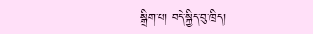སྒྲིག་པ། བདེ་སྐྱིད་བུ་ཁྲིད།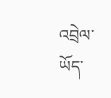འབྲེལ་ཡོད་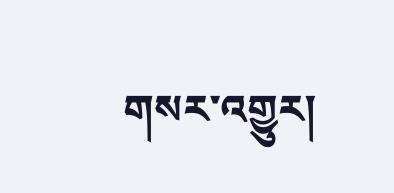གསར་འགྱུར།